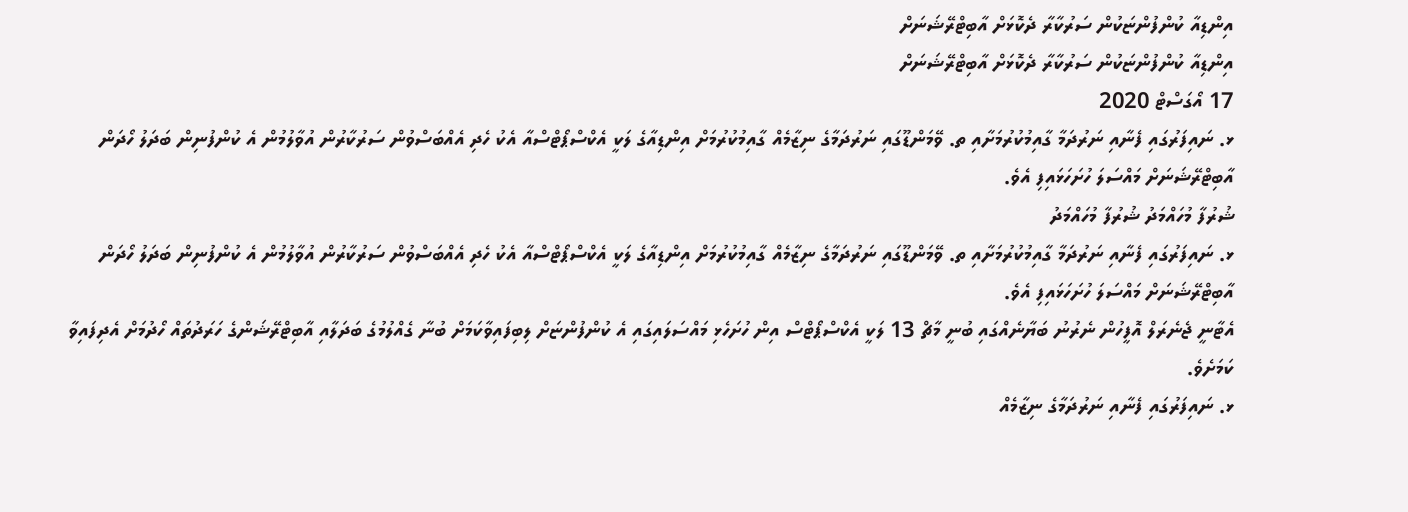އިންޑިއާ ކުންފުންޏަކުން ސަރުކާރާ ދެކޮޅަށް އާބިޓްރޭޝަނަށް
އިންޑިއާ ކުންފުންޏަކުން ސަރުކާރާ ދެކޮޅަށް އާބިޓްރޭޝަނަށް
17 އޯގަސްޓް 2020
ޅ. ނައިފަރުގައި ފެނާއި ނަރުދަމާ ގާއިމުކުރުމަށާއި ތ. ވޭމަންޑޫގައި ނަރުދަމާގެ ނިޒާމެއް ގާއިމުކުރުމަށް އިންޑިއާގެ ލަކީ އެކްސްޕޯޓްސްއާ އެކު ހެދި އެއްބަސްވުން ސަރުކާރުން އުވާލުމުން އެ ކުންފުނިން ބަދަލު ހޯދަން އާބިޓްރޭޝަނަށް މައްސަލަ ހުށަހަޅައިފި އެވެ.
ޝުރުފާ މުހައްމަދު ޝުރުފާ މުހައްމަދު
ޅ. ނައިފަރުގައި ފެނާއި ނަރުދަމާ ގާއިމުކުރުމަށާއި ތ. ވޭމަންޑޫގައި ނަރުދަމާގެ ނިޒާމެއް ގާއިމުކުރުމަށް އިންޑިއާގެ ލަކީ އެކްސްޕޯޓްސްއާ އެކު ހެދި އެއްބަސްވުން ސަރުކާރުން އުވާލުމުން އެ ކުންފުނިން ބަދަލު ހޯދަން އާބިޓްރޭޝަނަށް މައްސަލަ ހުށަހަޅައިފި އެވެ.
އެޓާނީ ޖެނެރަލް އޮފީހުން ނެރުނު ބަޔާނެއްގައި ބުނީ މާޗް 13 ލަކީ އެކްސްޕޯޓްސް އިން ހުށަހެޅި މައްސަލައިގައި އެ ކުންފުންޏަށް ލިބިފައިވާކަމަށް ބުނާ ގެއްލުމުގެ ބަދަލާއި އާބިޓްރޭޝަންގެ ހަރަދުތައް ހޯދުމަށް އެދިފައިވާ ކަމަށެވެ.
ޅ. ނައިފަރުގައި ފެނާއި ނަރުދަމާގެ ނިޒާމެއް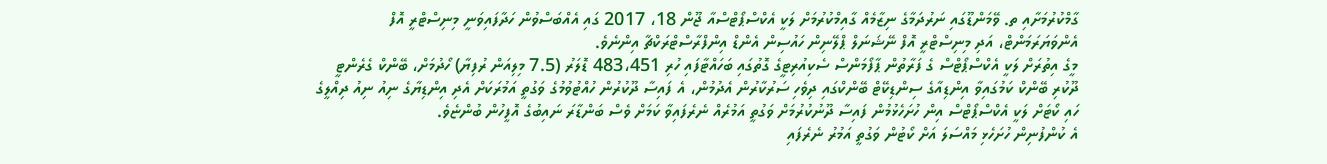ގާމްކުރުމަށާއި ތ. ވޭމަންޑޫގައި ނަރުދަމާގެ ނިޒާމެއް ގާއިމްކުރުމަށް ލަކީ އެކްސްޕޯޓްސްއާ ޖޫން 18، 2017 ގައި އެއްބަސްވުން ހަދާފައިވަނީ މިނިސްޓްރީ އޮފް އެންވަޔަރަމަންޓް، އަދި މިނިސްޓްރީ އޮފް ނޭޝަނަލް ޕްލޭނިން ހައުސިން އެންޑް އިންފްރާސްޓްރަކްޗާ އިންނެވެ.
މީގެ އިތުރަށް ލަކީ އެކްސްޕޯޓްސް ގެ ފަރާތުން ޕާފޯމަންސް ސެކިއުރިޓީގެ ގޮތުގައި ބަހައްޓާފައި ހުރި 483،451 ޑޮލަރު (7.5 މިލިއަން ރުފިޔާ) ހޯދުމަށް، ބޭންކް ގެރެންޓީ ދޫކުރި ބޭންކް ކަމުގައިވާ އިންޑިއާގެ ސިންޑިކޭޓް ބޭންކްގައި ދިވެހި ސަރުކާރުން އެދުމުން، އެ ފައިސާ ދޫކުރުން ހުއްޓުވުމުގެ ވަގުތީ އަމުރަކަށް އެދި އިންޑިޔާގެ ނިއު ނިއު ދިއްލީގެ ހައި ކޯޓަށް ލަކީ އެކްސްޕޯޓްސް އިން ހުށަހެޅުމުން ފައިސާ ދޫނުކުރުމަށް ވަގުތީ އަމުރެއް ނެރެފައިވާ ކަމަށް ވެސް ބަންޑާރަ ނައިބުގެ އޮފީހުން ބުންޏެވެ.
އެ ކުންފުނިން ހުށަހެޅި މައްސަލަ އަށް ކޯޓުން ވަގުތީ އަމުރު ނެރެފައި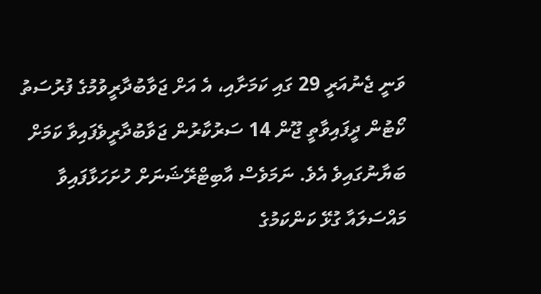ވަނީ ޖެނުއަރީ 29 ގައި ކަމަށާއި، އެ އަށް ޖަވާބުދާރީވުމުގެ ފުރުސަތު ކޯޓުން ދީފައިވާތީ ޖޫން 14 ސަރުކާރުން ޖަވާބުދާރީވެފައިވާ ކަމަށް ބަޔާނުގައިވެ އެވެ. ނަމަވެސް އާބިޓްރޭޝަނަށް ހުށަހަޅާފައިވާ މައްސަލައާ ގުޅޭ ކަންކަމުގެ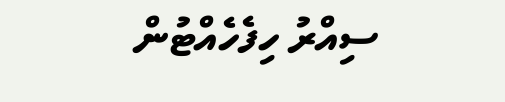ސިއްރު ހިފެހެއްޓުން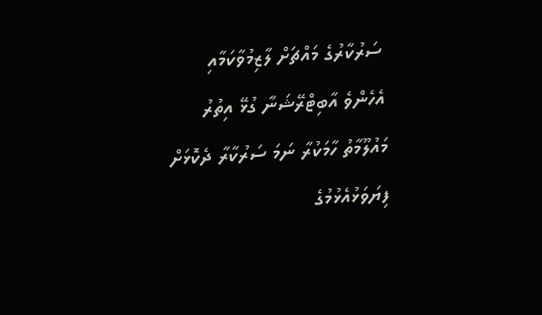ސަރުކާރުގެ މައްޗަށް ލާޒިމުވާކަމާއި އެހެންވެ އާބިޓްރޭޝަނާ ގުޅޭ އިތުރު މައުލޫމާތު ހާމަކުރާ ނަމަ ސަރުކާރާ ދެކޮޅަށް ފިޔަވަޅުއެޅުމުގެ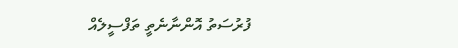ފުރުސަތު އޮންނާނެތީ ތަފްސީލެއް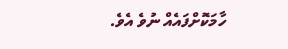ހާމަކޮށްފައެއް ނުވެ އެވެ.